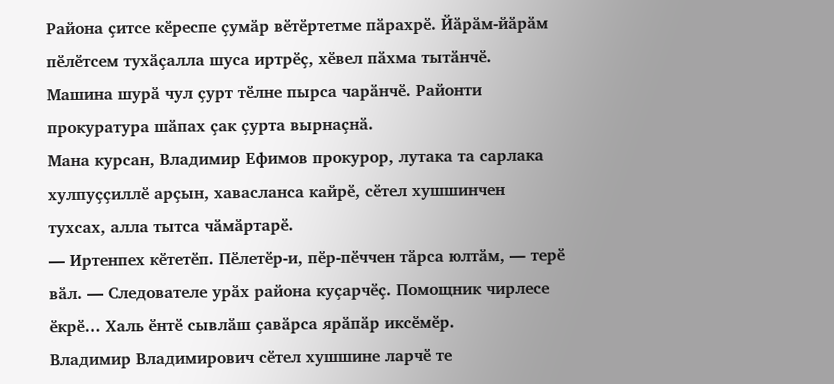Района ҫитсе кӗреспе ҫумӑр вӗтӗртетме пӑрахрӗ. Йӑрӑм-йӑрӑм пӗлӗтсем тухӑҫалла шуса иртрӗҫ, хӗвел пӑхма тытӑнчӗ.
Машина шурӑ чул ҫурт тӗлне пырса чарӑнчӗ. Районти прокуратура шӑпах ҫак ҫурта вырнаҫнӑ.
Мана курсан, Владимир Ефимов прокурор, лутака та сарлака хулпуҫҫиллӗ арҫын, хавасланса кайрӗ, сӗтел хушшинчен тухсах, алла тытса чӑмӑртарӗ.
— Иртенпех кӗтетӗп. Пӗлетӗр-и, пӗр-пӗччен тӑрса юлтӑм, ― терӗ вӑл. — Следователе урӑх района куҫарчӗҫ. Помощник чирлесе ӗкрӗ… Халь ӗнтӗ сывлӑш ҫавӑрса ярӑпӑр иксӗмӗр.
Владимир Владимирович сӗтел хушшине ларчӗ те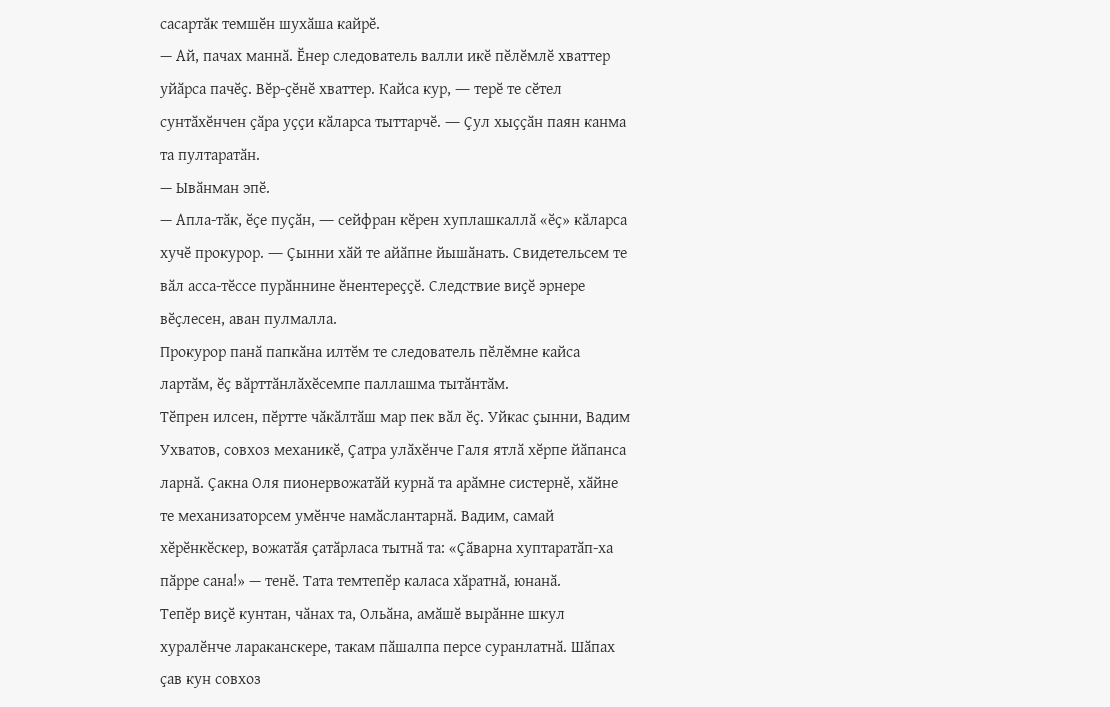сасартӑк темшӗн шухӑша кайрӗ.
— Ай, пачах маннӑ. Ӗнер следователь валли икӗ пӗлӗмлӗ хваттер уйӑрса пачӗҫ. Вӗр-ҫӗнӗ хваттер. Кайса кур, ― терӗ те сӗтел сунтӑхӗнчен ҫӑра уҫҫи кӑларса тыттарчӗ. ― Ҫул хыҫҫӑн паян канма та пултаратӑн.
— Ывӑнман эпӗ.
— Апла-тӑк, ӗҫе пуҫӑн, ― сейфран кӗрен хуплашкаллӑ «ӗҫ» кӑларса хучӗ прокурор. ― Ҫынни хӑй те айӑпне йышӑнать. Свидетельсем те вӑл асса-тӗссе пурӑннине ӗнентереҫҫӗ. Следствие виҫӗ эрнере вӗҫлесен, аван пулмалла.
Прокурор панӑ папкӑна илтӗм те следователь пӗлӗмне кайса лартӑм, ӗҫ вӑрттӑнлӑхӗсемпе паллашма тытӑнтӑм.
Тӗпрен илсен, пӗртте чӑкӑлтӑш мар пек вӑл ӗҫ. Уйкас ҫынни, Вадим Ухватов, совхоз механикӗ, Ҫатра улӑхӗнче Галя ятлӑ хӗрпе йӑпанса ларнӑ. Ҫакна Оля пионервожатӑй курнӑ та арӑмне систернӗ, хӑйне те механизаторсем умӗнче намӑслантарнӑ. Вадим, самай хӗрӗнкӗскер, вожатӑя ҫатӑрласа тытнӑ та: «Ҫӑварна хуптаратӑп-ха пӑрре сана!» — тенӗ. Тата темтепӗр каласа хӑратнӑ, юнанӑ.
Тепӗр виҫӗ кунтан, чӑнах та, Ольӑна, амӑшӗ вырӑнне шкул хуралӗнче лараканскере, такам пӑшалпа персе суранлатнӑ. Шӑпах ҫав кун совхоз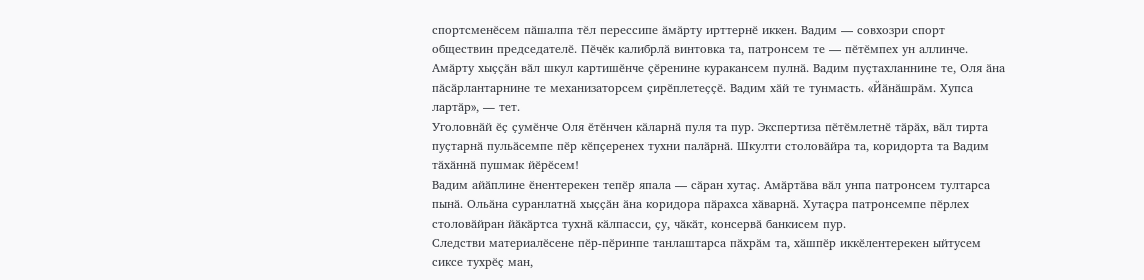спортсменӗсем пӑшалпа тӗл перессипе ӑмӑрту ирттернӗ иккен. Вадим — совхозри спорт обществин председателӗ. Пӗчӗк калибрлӑ винтовка та, патронсем те — пӗтӗмпех ун аллинче. Амӑрту хыҫҫӑн вӑл шкул картишӗнче ҫӗренине куракансем пулнӑ. Вадим пуҫтахланнине те, Оля ӑна пӑсӑрлантарнине те механизаторсем ҫирӗплетеҫҫӗ. Вадим хӑй те тунмасть. «Йӑнӑшрӑм. Хупса лартӑр», ― тет.
Уголовнӑй ӗҫ ҫумӗнче Оля ӗтӗнчен кӑларнӑ пуля та пур. Экспертиза пӗтӗмлетнӗ тӑрӑх, вӑл тирта пуҫтарнӑ пульӑсемпе пӗр кӗпҫеренех тухни палӑрнӑ. Шкулти столовӑйра та, коридорта та Вадим тӑхӑннӑ пушмак йӗрӗсем!
Вадим айӑплине ӗнентерекен тепӗр япала — сӑран хутаҫ. Амӑртӑва вӑл унпа патронсем тултарса пынӑ. Ольӑна суранлатнӑ хыҫҫӑн ӑна коридора пӑрахса хӑварнӑ. Хутаҫра патронсемпе пӗрлех столовӑйран йӑкӑртса тухнӑ кӑлпасси, ҫу, чӑкӑт, консервӑ банкисем пур.
Следстви материалӗсене пӗр-пӗринпе танлаштарса пӑхрӑм та, хӑшпӗр иккӗлентерекен ыйтусем сиксе тухрӗҫ ман,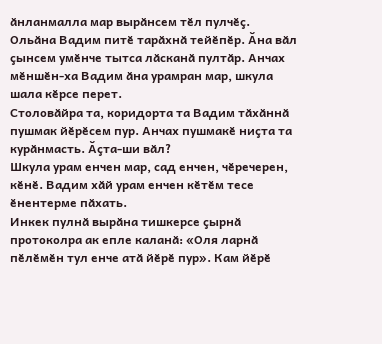ӑнланмалла мар вырӑнсем тӗл пулчӗҫ.
Ольӑна Вадим питӗ тарӑхнӑ тейӗпӗр. Ӑна вӑл ҫынсем умӗнче тытса лӑсканӑ пултӑр. Анчах мӗншӗн-ха Вадим ӑна урамран мар, шкула шала кӗрсе перет.
Столовӑйра та, коридорта та Вадим тӑхӑннӑ пушмак йӗрӗсем пур. Анчах пушмакӗ ниҫта та курӑнмасть. Ӑҫта-ши вӑл?
Шкула урам енчен мар, сад енчен, чӗречерен, кӗнӗ. Вадим хӑй урам енчен кӗтӗм тесе ӗнентерме пӑхать.
Инкек пулнӑ вырӑна тишкерсе ҫырнӑ протоколра ак епле каланӑ: «Оля ларнӑ пӗлӗмӗн тул енче атӑ йӗрӗ пур». Кам йӗрӗ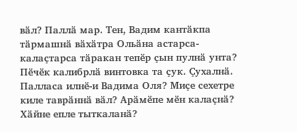вӑл? Паллӑ мар. Тен, Вадим кантӑкпа тӑрмашнӑ вӑхӑтра Ольӑна астарса-калаҫтарса тӑракан тепӗр ҫын пулнӑ унта?
Пӗчӗк калибрлӑ винтовка та ҫук. Ҫухалнӑ.
Палласа илнӗ-и Вадима Оля? Миҫе сехетре киле таврӑннӑ вӑл? Арӑмӗпе мӗн калаҫнӑ? Хӑйне епле тыткаланӑ?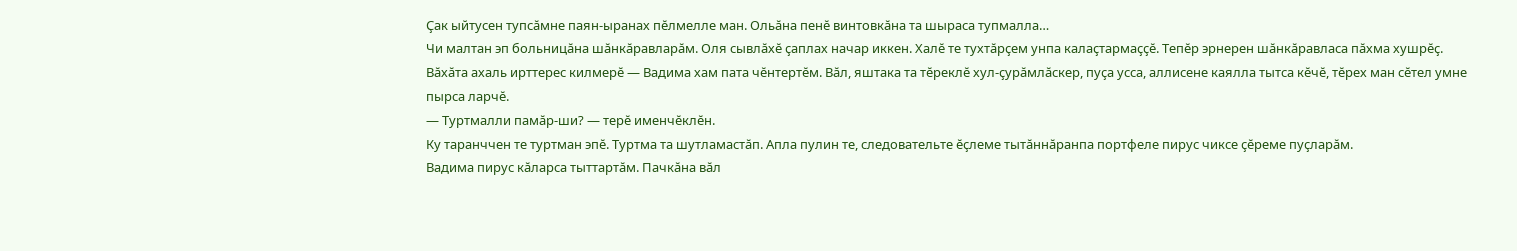Ҫак ыйтусен тупсӑмне паян-ыранах пӗлмелле ман. Ольӑна пенӗ винтовкӑна та шыраса тупмалла…
Чи малтан эп больницӑна шӑнкӑравларӑм. Оля сывлӑхӗ ҫаплах начар иккен. Халӗ те тухтӑрҫем унпа калаҫтармаҫҫӗ. Тепӗр эрнерен шӑнкӑравласа пӑхма хушрӗҫ.
Вӑхӑта ахаль ирттерес килмерӗ — Вадима хам пата чӗнтертӗм. Вӑл, яштака та тӗреклӗ хул-ҫурӑмлӑскер, пуҫа усса, аллисене каялла тытса кӗчӗ, тӗрех ман сӗтел умне пырса ларчӗ.
— Туртмалли памӑр-ши? — терӗ именчӗклӗн.
Ку таранччен те туртман эпӗ. Туртма та шутламастӑп. Апла пулин те, следовательте ӗҫлеме тытӑннӑранпа портфеле пирус чиксе ҫӗреме пуҫларӑм.
Вадима пирус кӑларса тыттартӑм. Пачкӑна вӑл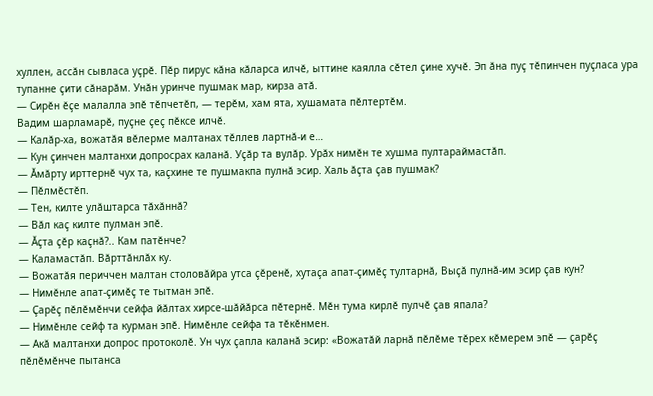хуллен, ассӑн сывласа уҫрӗ. Пӗр пирус кӑна кӑларса илчӗ, ыттине каялла сӗтел ҫине хучӗ. Эп ӑна пуҫ тӗпинчен пуҫласа ура тупанне ҫити сӑнарӑм. Унӑн уринче пушмак мар, кирза атӑ.
— Сирӗн ӗҫе малалла эпӗ тӗпчетӗп, ― терӗм, хам ята, хушамата пӗлтертӗм.
Вадим шарламарӗ, пуҫне ҫеҫ пӗксе илчӗ.
— Калӑр-ха, вожатӑя вӗлерме малтанах тӗллев лартнӑ-и е…
— Кун ҫинчен малтанхи допросрах каланӑ. Уҫӑр та вулӑр. Урӑх нимӗн те хушма пултараймастӑп.
— Ӑмӑрту ирттернӗ чух та, каҫхине те пушмакпа пулнӑ эсир. Халь ӑҫта ҫав пушмак?
— Пӗлмӗстӗп.
— Тен, килте улӑштарса тӑхӑннӑ?
— Вӑл каҫ килте пулман эпӗ.
— Ӑҫта ҫӗр каҫнӑ?.. Кам патӗнче?
— Каламастӑп. Вӑрттӑнлӑх ку.
— Вожатӑя периччен малтан столовӑйра утса ҫӗренӗ, хутаҫа апат-ҫимӗҫ тултарнӑ, Выҫӑ пулнӑ-им эсир ҫав кун?
— Нимӗнле апат-ҫимӗҫ те тытман эпӗ.
— Ҫарӗҫ пӗлӗмӗнчи сейфа йӑлтах хирсе-шӑйӑрса пӗтернӗ. Мӗн тума кирлӗ пулчӗ ҫав япала?
— Нимӗнле сейф та курман эпӗ. Нимӗнле сейфа та тӗкӗнмен.
— Акӑ малтанхи допрос протоколӗ. Ун чух ҫапла каланӑ эсир: «Вожатӑй ларнӑ пӗлӗме тӗрех кӗмерем эпӗ — ҫарӗҫ пӗлӗмӗнче пытанса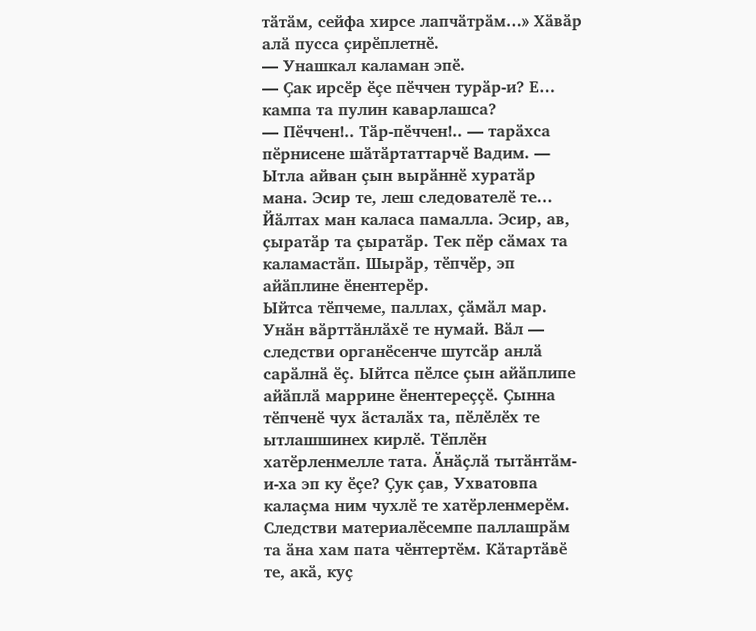тӑтӑм, сейфа хирсе лапчӑтрӑм…» Хӑвӑр алӑ пусса ҫирӗплетнӗ.
— Унашкал каламан эпӗ.
— Ҫак ирсӗр ӗҫе пӗччен турӑр-и? Е… кампа та пулин каварлашса?
— Пӗччен!.. Тӑр-пӗччен!.. — тарӑхса пӗрнисене шӑтӑртаттарчӗ Вадим. ― Ытла айван ҫын вырӑннӗ хуратӑр мана. Эсир те, леш следователӗ те… Йӑлтах ман каласа памалла. Эсир, ав, ҫыратӑр та ҫыратӑр. Тек пӗр сӑмах та каламастӑп. Шырӑр, тӗпчӗр, эп айӑплине ӗнентерӗр.
Ыйтса тӗпчеме, паллах, ҫӑмӑл мар. Унӑн вӑрттӑнлӑхӗ те нумай. Вӑл — следстви органӗсенче шутсӑр анлӑ сарӑлнӑ ӗҫ. Ыйтса пӗлсе ҫын айӑплипе айӑплӑ маррине ӗнентереҫҫӗ. Ҫынна тӗпченӗ чух ӑсталӑх та, пӗлӗлӗх те ытлашшинех кирлӗ. Тӗплӗн хатӗрленмелле тата. Ӑнӑҫлӑ тытӑнтӑм-и-ха эп ку ӗҫе? Ҫук ҫав, Ухватовпа калаҫма ним чухлӗ те хатӗрленмерӗм. Следстви материалӗсемпе паллашрӑм та ӑна хам пата чӗнтертӗм. Кӑтартӑвӗ те, акӑ, куҫ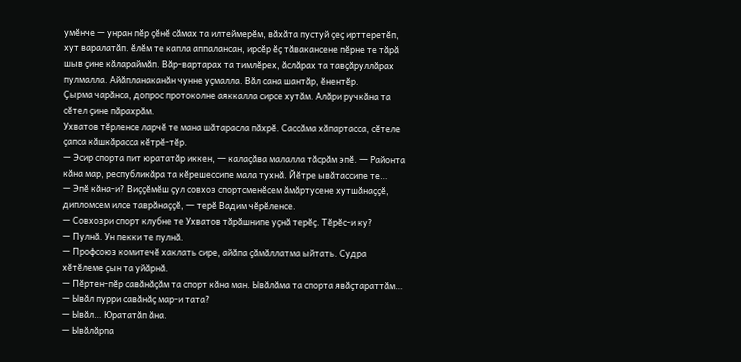умӗнче — унран пӗр ҫӗнӗ сӑмах та илтеймерӗм, вӑхӑта пустуй ҫеҫ ирттеретӗп, хут варалатӑп. ӗлӗм те капла аппалансан, ирсӗр ӗҫ тӑвакансене пӗрне те тӑрӑ шыв ҫине кӑлараймӑп. Вӑр-вартарах та тимлӗрех, ӑслӑрах та тавҫӑруллӑрах пулмалла. Айӑпланаканӑн чунне уҫмалла. Вӑл сана шантӑр, ӗнентӗр.
Ҫырма чарӑнса, допрос протоколне аяккалла сирсе хутӑм. Алӑри ручкӑна та сӗтел ҫине пӑрахрӑм.
Ухватов тӗрленсе ларчӗ те мана шӑтарасла пӑхрӗ. Сассӑма хӑпартасса, сӗтеле ҫапса кӑшкӑрасса кӗтрӗ-тӗр.
— Эсир спорта пит юрататӑр иккен, ― калаҫӑва малалла тӑсрӑм эпӗ. ― Районта кӑна мар, республикӑра та кӗрешессипе мала тухнӑ. Йӗтре ывӑтассипе те…
— Эпӗ кӑна-и? Виҫҫӗмӗш ҫул совхоз спортсменӗсем ӑмӑртусене хутшӑнаҫҫӗ, дипломсем илсе таврӑнаҫҫӗ, ― терӗ Вадим чӗрӗленсе.
— Совхозри спорт клубне те Ухватов тӑрӑшнипе уҫнӑ терӗҫ. Тӗрӗс-и ку?
— Пулнӑ. Ун пекки те пулнӑ.
— Профсоюз комитечӗ хаклать сире, айӑпа ҫӑмӑллатма ыйтать. Судра хӗтӗлеме ҫын та уйӑрнӑ.
— Пӗртен-пӗр савӑнӑҫӑм та спорт кӑна ман. Ывӑлӑма та спорта явӑҫтараттӑм…
— Ывӑл пурри савӑнӑҫ мар-и тата?
— Ывӑл… Юрататӑп ӑна.
— Ывӑлӑрпа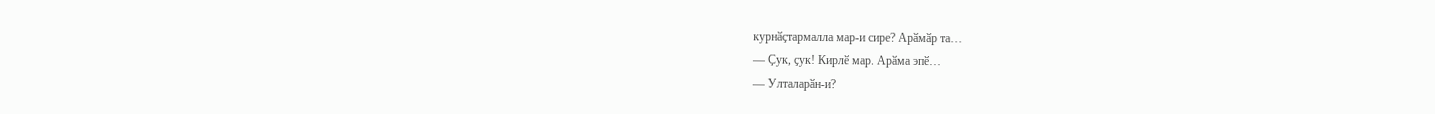курнӑҫтармалла мар-и сире? Арӑмӑр та…
— Ҫук, ҫук! Кирлӗ мар. Арӑма эпӗ…
— Улталарӑн-и?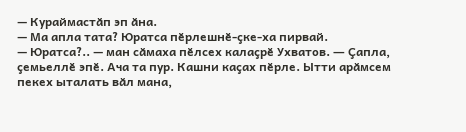— Кураймастӑп эп ӑна.
— Ма апла тата? Юратса пӗрлешнӗ-ҫке-ха пирвай.
— Юратса?.. — ман сӑмаха пӗлсех калаҫрӗ Ухватов. ― Ҫапла, ҫемьеллӗ эпӗ. Ача та пур. Кашни каҫах пӗрле. Ытти арӑмсем пекех ыталать вӑл мана,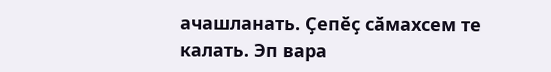ачашланать. Ҫепӗҫ сӑмахсем те калать. Эп вара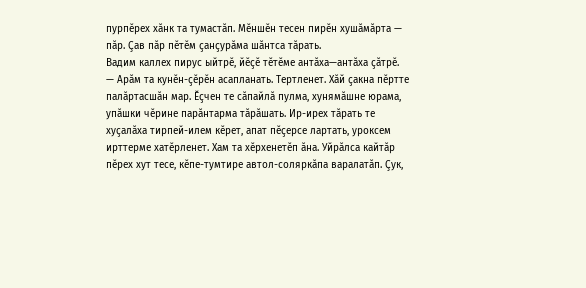пурпӗрех хӑнк та тумастӑп. Мӗншӗн тесен пирӗн хушӑмӑрта — пӑр. Ҫав пӑр пӗтӗм ҫанҫурӑма шӑнтса тӑрать.
Вадим каллех пирус ыйтрӗ, йӗҫӗ тӗтӗме антӑха—антӑха ҫӑтрӗ.
— Арӑм та кунӗн-ҫӗрӗн асапланать. Тертленет. Хӑй ҫакна пӗртте палӑртасшӑн мар. Ӗҫчен те сӑпайлӑ пулма, хунямӑшне юрама, упӑшки чӗрине парӑнтарма тӑрӑшать. Ир-ирех тӑрать те хуҫалӑха тирпей-илем кӗрет, апат пӗҫерсе лартать, уроксем ирттерме хатӗрленет. Хам та хӗрхенетӗп ӑна. Уйрӑлса кайтӑр пӗрех хут тесе, кӗпе-тумтире автол-соляркӑпа варалатӑп. Ҫук,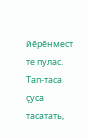йӗрӗнмест те пулас. Тап-таса ҫуса тасатать,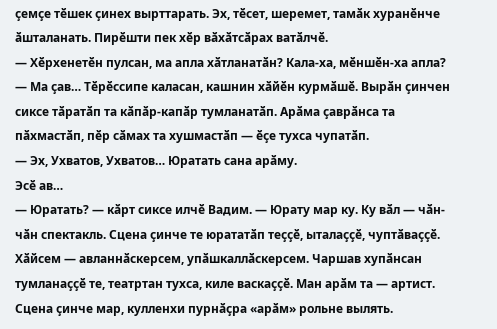ҫемҫе тӗшек ҫинех вырттарать. Эх, тӗсет, шеремет, тамӑк хуранӗнче ӑшталанать. Пирӗшти пек хӗр вӑхӑтсӑрах ватӑлчӗ.
— Хӗрхенетӗн пулсан, ма апла хӑтланатӑн? Кала-ха, мӗншӗн-ха апла?
— Ма ҫав… Тӗрӗссипе каласан, кашнин хӑйӗн курмӑшӗ. Вырӑн ҫинчен сиксе тӑратӑп та кӑпӑр-капӑр тумланатӑп. Арӑма ҫаврӑнса та пӑхмастӑп, пӗр сӑмах та хушмастӑп — ӗҫе тухса чупатӑп.
— Эх, Ухватов, Ухватов… Юратать сана арӑму.
Эсӗ ав…
— Юратать? — кӑрт сиксе илчӗ Вадим. ― Юрату мар ку. Ку вӑл — чӑн-чӑн спектакль. Сцена ҫинче те юрататӑп теҫҫӗ, ыталаҫҫӗ, чуптӑваҫҫӗ. Хӑйсем — авланнӑскерсем, упӑшкаллӑскерсем. Чаршав хупӑнсан тумланаҫҫӗ те, театртан тухса, киле васкаҫҫӗ. Ман арӑм та — артист. Сцена ҫинче мар, кулленхи пурнӑҫра «арӑм» рольне вылять.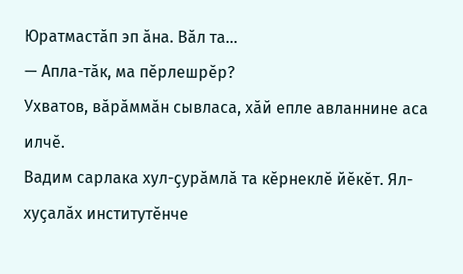Юратмастӑп эп ӑна. Вӑл та…
— Апла-тӑк, ма пӗрлешрӗр?
Ухватов, вӑрӑммӑн сывласа, хӑй епле авланнине аса илчӗ.
Вадим сарлака хул-ҫурӑмлӑ та кӗрнеклӗ йӗкӗт. Ял-хуҫалӑх институтӗнче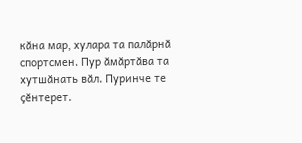кӑна мар, хулара та палӑрнӑ спортсмен. Пур ӑмӑртӑва та хутшӑнать вӑл. Пуринче те ҫӗнтерет.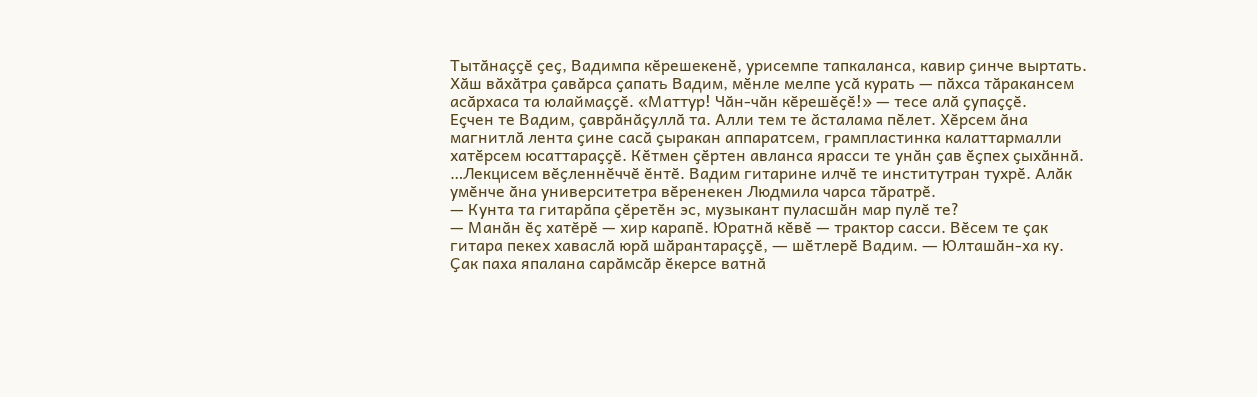Тытӑнаҫҫӗ ҫеҫ, Вадимпа кӗрешекенӗ, урисемпе тапкаланса, кавир ҫинче выртать. Хӑш вӑхӑтра ҫавӑрса ҫапать Вадим, мӗнле мелпе усӑ курать — пӑхса тӑракансем асӑрхаса та юлаймаҫҫӗ. «Маттур! Чӑн-чӑн кӗрешӗҫӗ!» — тесе алӑ ҫупаҫҫӗ.
Еҫчен те Вадим, ҫаврӑнӑҫуллӑ та. Алли тем те ӑсталама пӗлет. Хӗрсем ӑна магнитлӑ лента ҫине сасӑ ҫыракан аппаратсем, грампластинка калаттармалли хатӗрсем юсаттараҫҫӗ. Кӗтмен ҫӗртен авланса ярасси те унӑн ҫав ӗҫпех ҫыхӑннӑ.
…Лекцисем вӗҫленнӗччӗ ӗнтӗ. Вадим гитарине илчӗ те институтран тухрӗ. Алӑк умӗнче ӑна университетра вӗренекен Людмила чарса тӑратрӗ.
— Кунта та гитарӑпа ҫӗретӗн эс, музыкант пуласшӑн мар пулӗ те?
— Манӑн ӗҫ хатӗрӗ — хир карапӗ. Юратнӑ кӗвӗ — трактор сасси. Вӗсем те ҫак гитара пекех хаваслӑ юрӑ шӑрантараҫҫӗ, ― шӗтлерӗ Вадим. ― Юлташӑн-ха ку. Ҫак паха япалана сарӑмсӑр ӗкерсе ватнӑ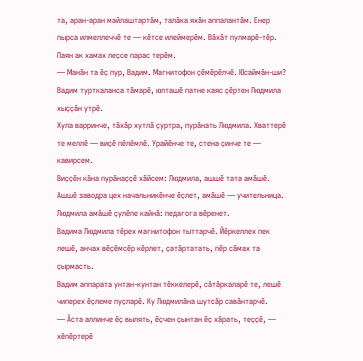та, аран-аран майлаштартӑм, талӑка яхӑн аппалантӑм. Енер пырса илмеллеччӗ те — кӗтсе илеймерӗм. Вӑхӑт пулмарӗ-тӗр. Паян ак хамах леҫсе парас терӗм.
— Манӑн та ӗҫ пур, Вадим. Магнитофон ҫӗмӗрӗлчӗ. Юсаймӑн-ши?
Вадим турткаланса тӑмарӗ, юлташӗ патне каяс ҫӗртен Людмила хыҫҫӑн утрӗ.
Хула варринче, тӑхӑр хутлӑ ҫуртра, пурӑнать Людмила. Хваттерӗ те меллӗ — виҫӗ пӗлӗмлӗ. Урайӗнче те, стена ҫинче те — кавирсем.
Виҫҫӗн кӑна пурӑнаҫҫӗ хӑйсем: Людмила, ашшӗ тата амӑшӗ. Ашшӗ заводра цех начальникӗнче ӗҫлет, амӑшӗ ― учительница. Людмила амӑшӗ ҫулӗпе кайнӑ: педагога вӗренет.
Вадима Людмила тӗрех магнитофон тыттарчӗ. Йӗркеллех пек лешӗ, анчах вӗҫӗмсӗр кӗрлет, ҫатӑртатать, пӗр сӑмах та ҫырмасть.
Вадим аппарата унтан-кунтан тӗккелерӗ, сӑтӑркаларӗ те, лешӗ чиперех ӗҫлеме пуҫларӗ. Ку Людмилӑна шутсӑр савӑнтарчӗ.
— Ӑста аллинче ӗҫ вылять, ӗҫчен ҫынтан ӗҫ хӑрать, теҫҫӗ, ― хӗпӗртерӗ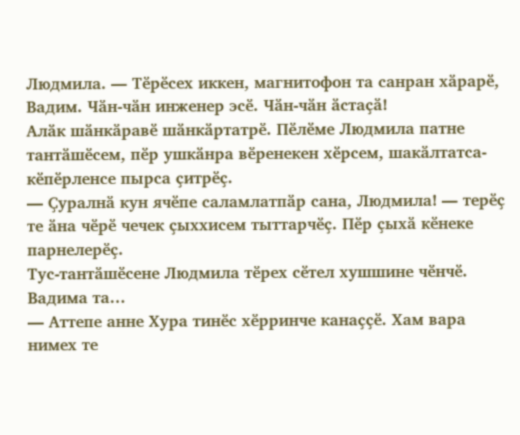Людмила. ― Тӗрӗсех иккен, магнитофон та санран хӑрарӗ, Вадим. Чӑн-чӑн инженер эсӗ. Чӑн-чӑн ӑстаҫӑ!
Алӑк шӑнкӑравӗ шӑнкӑртатрӗ. Пӗлӗме Людмила патне тантӑшӗсем, пӗр ушкӑнра вӗренекен хӗрсем, шакӑлтатса-кӗпӗрленсе пырса ҫитрӗҫ.
— Ҫуралнӑ кун ячӗпе саламлатпӑр сана, Людмила! ― терӗҫ те ӑна чӗрӗ чечек ҫыххисем тыттарчӗҫ. Пӗр ҫыхӑ кӗнеке парнелерӗҫ.
Тус-тантӑшӗсене Людмила тӗрех сӗтел хушшине чӗнчӗ. Вадима та…
— Аттепе анне Хура тинӗс хӗрринче канаҫҫӗ. Хам вара нимех те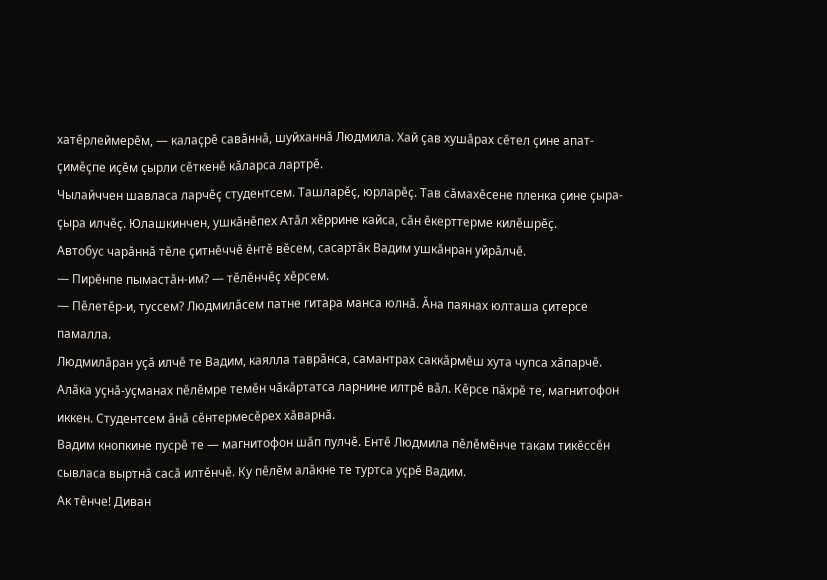хатӗрлеймерӗм, ― калаҫрӗ савӑннӑ, шуйханнӑ Людмила. Хай ҫав хушӑрах сӗтел ҫине апат-ҫимӗҫпе иҫӗм ҫырли сӗткенӗ кӑларса лартрӗ.
Чылайччен шавласа ларчӗҫ студентсем. Ташларӗҫ, юрларӗҫ. Тав сӑмахӗсене пленка ҫине ҫыра-ҫыра илчӗҫ. Юлашкинчен, ушкӑнӗпех Атӑл хӗррине кайса, сӑн ӗкерттерме килӗшрӗҫ.
Автобус чарӑннӑ тӗле ҫитнӗччӗ ӗнтӗ вӗсем, сасартӑк Вадим ушкӑнран уйрӑлчӗ.
— Пирӗнпе пымастӑн-им? — тӗлӗнчӗҫ хӗрсем.
— Пӗлетӗр-и, туссем? Людмилӑсем патне гитара манса юлнӑ. Ӑна паянах юлташа ҫитерсе памалла.
Людмилӑран уҫӑ илчӗ те Вадим, каялла таврӑнса, самантрах саккӑрмӗш хута чупса хӑпарчӗ. Алӑка уҫнӑ-уҫманах пӗлӗмре темӗн чӑкӑртатса ларнине илтрӗ вӑл. Кӗрсе пӑхрӗ те, магнитофон иккен. Студентсем ӑнӑ сӗнтермесӗрех хӑварнӑ.
Вадим кнопкине пусрӗ те — магнитофон шӑп пулчӗ. Ентӗ Людмила пӗлӗмӗнче такам тикӗссӗн сывласа выртнӑ сасӑ илтӗнчӗ. Ку пӗлӗм алӑкне те туртса уҫрӗ Вадим.
Ак тӗнче! Диван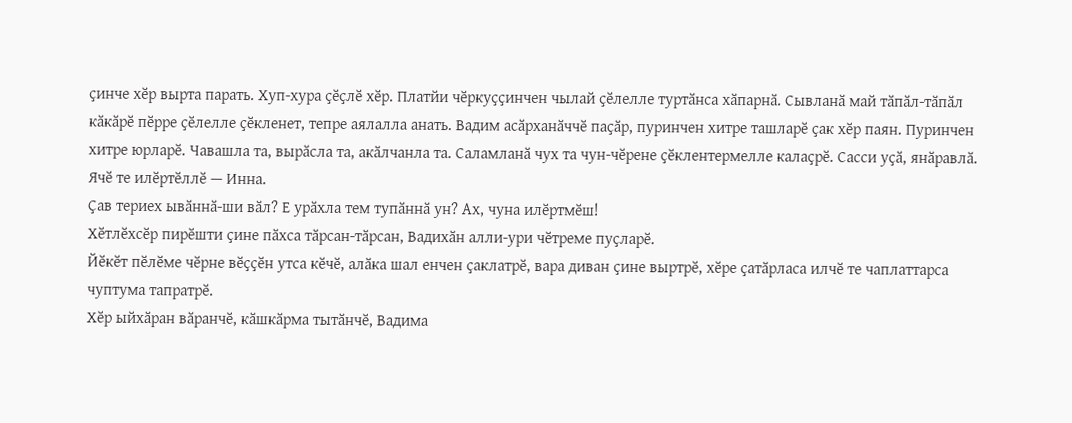ҫинче хӗр вырта парать. Хуп-хура ҫӗҫлӗ хӗр. Платйи чӗркуҫҫинчен чылай ҫӗлелле туртӑнса хӑпарнӑ. Сывланӑ май тӑпӑл-тӑпӑл кӑкӑрӗ пӗрре ҫӗлелле ҫӗкленет, тепре аялалла анать. Вадим асӑрханӑччӗ паҫӑр, пуринчен хитре ташларӗ ҫак хӗр паян. Пуринчен хитре юрларӗ. Чавашла та, вырӑсла та, акӑлчанла та. Саламланӑ чух та чун-чӗрене ҫӗклентермелле калаҫрӗ. Сасси уҫӑ, янӑравлӑ. Ячӗ те илӗртӗллӗ — Инна.
Ҫав териех ывӑннӑ-ши вӑл? Е урӑхла тем тупӑннӑ ун? Ах, чуна илӗртмӗш!
Хӗтлӗхсӗр пирӗшти ҫине пӑхса тӑрсан-тӑрсан, Вадихӑн алли-ури чӗтреме пуҫларӗ.
Йӗкӗт пӗлӗме чӗрне вӗҫҫӗн утса кӗчӗ, алӑка шал енчен ҫаклатрӗ, вара диван ҫине выртрӗ, хӗре ҫатӑрласа илчӗ те чаплаттарса чуптума тапратрӗ.
Хӗр ыйхӑран вӑранчӗ, кӑшкӑрма тытӑнчӗ, Вадима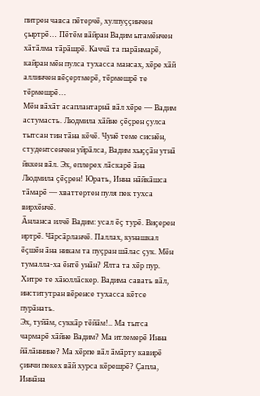питрен чавса пӗтерчӗ, хулпуҫҫинчен ҫыртрӗ… Пӗтӗм вӑйран Вадим ытамӗнчен хӑтӑлма тӑрӑшрӗ. Каччӑ та парӑнмарӗ, кайран мӗн пулса тухасса мансах, хӗре хӑй аллинчен вӗҫертмерӗ, тӗрмешрӗ те тӗрмешрӗ…
Мӗн вӑхӑт асаплантарнӑ вӑл хӗре — Вадим астумасть. Людмила хӑйне ҫӗҫрен ҫулса тытсан тин тӑна кӗчӗ. Чунӗ теме сиснӗн, студентсенчен уйрӑлса, Вадим хыҫҫӑн утнӑ йккен вӑл. Эх, еплерех лӑскарӗ ӑна Людмила ҫӗҫрен! Юрать, Инна нӑйкӑшса тӑмарӗ — хваттертен пуля пек тухса вирхӗнчӗ.
Ӑнланса илчӗ Вадим: усал ӗҫ турӗ. Виҫерен иртрӗ. Чӑрсӑрланчӗ. Паллах, кунашкал ӗҫшӗн ӑна никам та пуҫран шӑлас ҫук. Мӗн тумалла-ха ӗнтӗ унӑн? Ялта та хӗр пур. Хитре те хӑюллӑскер. Вадима савать вӑл, институтран вӗренсе тухасса кӗтсе пурӑнать.
Эх, туйӑм, суккӑр тӗйӑм!.. Ма тытса чармарӗ хӑйне Вадим? Ма итлемерӗ Инна йӑлӑннине? Ма хӗрпе вӑл ӑмӑрту кавирӗ ҫинчи пекех вӑй хурса кӗрешрӗ? Ҫапла, Иннӑна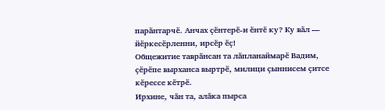парӑнтарчӗ. Анчах ҫӗнтерӗ-и ӗнтӗ ку? Ку вӑл ― йӗркесӗрленни, ирсӗр ӗҫ!
Общежитие таврӑнсан та лӑпланаймарӗ Вадим, ҫӗрӗпе вырханса выртрӗ, милици ҫыннисем ҫитсе кӗрессе кӗтрӗ.
Ирхине, чӑн та, алӑка пырса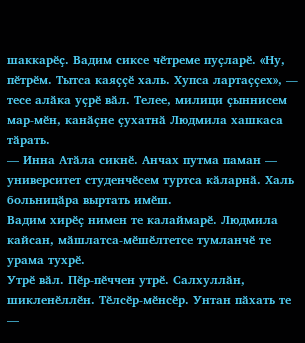шаккарӗҫ. Вадим сиксе чӗтреме пуҫларӗ. «Ну, пӗтрӗм. Тытса каяҫҫӗ халь. Хупса лартаҫҫех», ― тесе алӑка уҫрӗ вӑл. Телее, милици ҫыннисем мар-мӗн, канӑҫне ҫухатнӑ Людмила хашкаса тӑрать.
— Инна Атӑла сикнӗ. Анчах путма паман — университет студенчӗсем туртса кӑларнӑ. Халь больницӑра выртать имӗш.
Вадим хирӗҫ нимен те калаймарӗ. Людмила кайсан, мӑшлатса-мӗшӗлтетсе тумланчӗ те урама тухрӗ.
Утрӗ вӑл. Пӗр-пӗччен утрӗ. Салхуллӑн, шикленӗллӗн. Тӗлсӗр-мӗнсӗр. Унтан пӑхать те —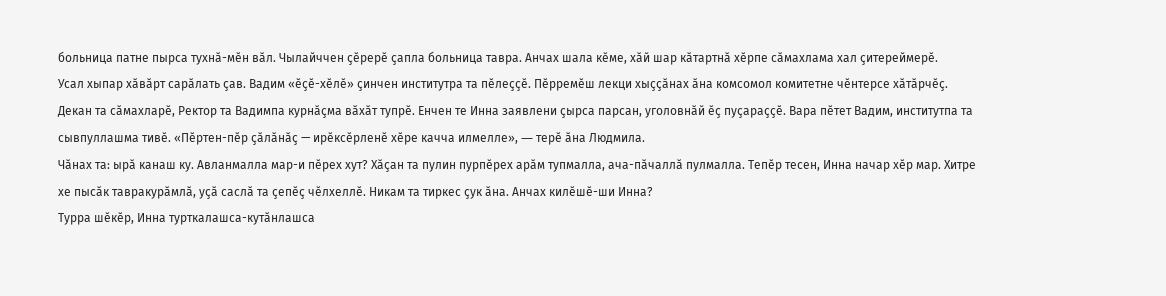больница патне пырса тухнӑ-мӗн вӑл. Чылайччен ҫӗрерӗ ҫапла больница тавра. Анчах шала кӗме, хӑй шар кӑтартнӑ хӗрпе сӑмахлама хал ҫитереймерӗ.
Усал хыпар хӑвӑрт сарӑлать ҫав. Вадим «ӗҫӗ-хӗлӗ» ҫинчен институтра та пӗлеҫҫӗ. Пӗрремӗш лекци хыҫҫӑнах ӑна комсомол комитетне чӗнтерсе хӑтӑрчӗҫ. Декан та сӑмахларӗ, Ректор та Вадимпа курнӑҫма вӑхӑт тупрӗ. Енчен те Инна заявлени ҫырса парсан, уголовнӑй ӗҫ пуҫараҫҫӗ. Вара пӗтет Вадим, институтпа та сывпуллашма тивӗ. «Пӗртен-пӗр ҫӑлӑнӑҫ — ирӗксӗрленӗ хӗре качча илмелле», ― терӗ ӑна Людмила.
Чӑнах та: ырӑ канаш ку. Авланмалла мар-и пӗрех хут? Хӑҫан та пулин пурпӗрех арӑм тупмалла, ача-пӑчаллӑ пулмалла. Тепӗр тесен, Инна начар хӗр мар. Хитре хе пысӑк тавракурӑмлӑ, уҫӑ саслӑ та ҫепӗҫ чӗлхеллӗ. Никам та тиркес ҫук ӑна. Анчах килӗшӗ-ши Инна?
Турра шӗкӗр, Инна турткалашса-кутӑнлашса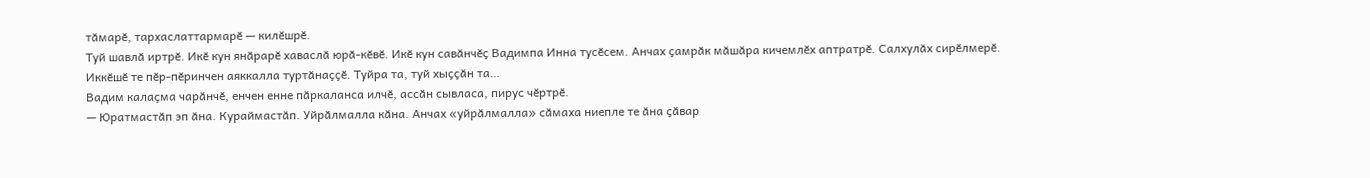тӑмарӗ, тархаслаттармарӗ — килӗшрӗ.
Туй шавлӑ иртрӗ. Икӗ кун янӑрарӗ хаваслӑ юрӑ-кӗвӗ. Икӗ кун савӑнчӗҫ Вадимпа Инна тусӗсем. Анчах ҫамрӑк мӑшӑра кичемлӗх аптратрӗ. Салхулӑх сирӗлмерӗ. Иккӗшӗ те пӗр-пӗринчен аяккалла туртӑнаҫҫӗ. Туйра та, туй хыҫҫӑн та…
Вадим калаҫма чарӑнчӗ, енчен енне пӑркаланса илчӗ, ассӑн сывласа, пирус чӗртрӗ.
— Юратмастӑп эп ӑна. Кураймастӑп. Уйрӑлмалла кӑна. Анчах «уйрӑлмалла» сӑмаха ниепле те ӑна ҫӑвар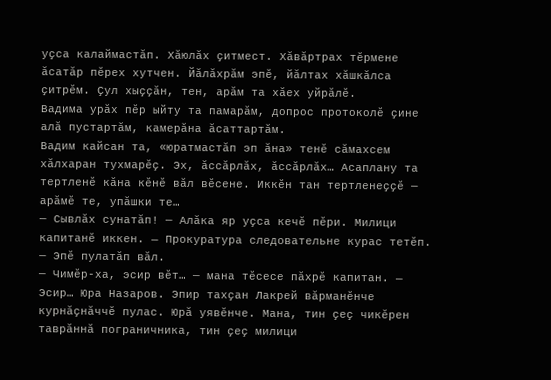уҫса калаймастӑп. Хӑюлӑх ҫитмест. Хӑвӑртрах тӗрмене ӑсатӑр пӗрех хутчен. Йӑлӑхрӑм эпӗ, йӑлтах хӑшкӑлса ҫитрӗм. Ҫул хыҫҫӑн, тен, арӑм та хӑех уйрӑлӗ.
Вадима урӑх пӗр ыйту та памарӑм, допрос протоколӗ ҫине алӑ пустартӑм, камерӑна ӑсаттартӑм.
Вадим кайсан та, «юратмастӑп эп ӑна» тенӗ сӑмахсем хӑлхаран тухмарӗҫ. Эх, ӑссӑрлӑх, ӑссӑрлӑх… Асаплану та тертленӗ кӑна кӗнӗ вӑл вӗсене. Иккӗн тан тертленеҫҫӗ — арӑмӗ те, упӑшки те…
— Сывлӑх сунатӑп! — Алӑка яр уҫса кечӗ пӗри. Милици капитанӗ иккен. ― Прокуратура следовательне курас тетӗп.
— Эпӗ пулатӑп вӑл.
— Чимӗр-ха, эсир вӗт… — мана тӗсесе пӑхрӗ капитан. ― Эсир… Юра Назаров. Эпир тахҫан Лакрей вӑрманӗнче курнӑҫнӑччӗ пулас. Юрӑ уявӗнче. Мана, тин ҫеҫ чикӗрен таврӑннӑ пограничника, тин ҫеҫ милици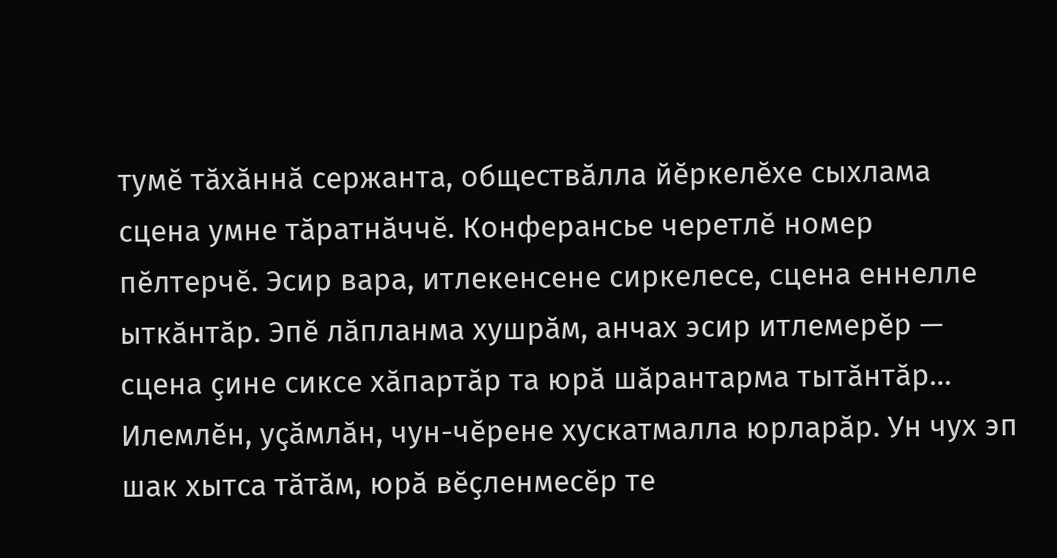тумӗ тӑхӑннӑ сержанта, обществӑлла йӗркелӗхе сыхлама сцена умне тӑратнӑччӗ. Конферансье черетлӗ номер пӗлтерчӗ. Эсир вара, итлекенсене сиркелесе, сцена еннелле ыткӑнтӑр. Эпӗ лӑпланма хушрӑм, анчах эсир итлемерӗр — сцена ҫине сиксе хӑпартӑр та юрӑ шӑрантарма тытӑнтӑр… Илемлӗн, уҫӑмлӑн, чун-чӗрене хускатмалла юрларӑр. Ун чух эп шак хытса тӑтӑм, юрӑ вӗҫленмесӗр те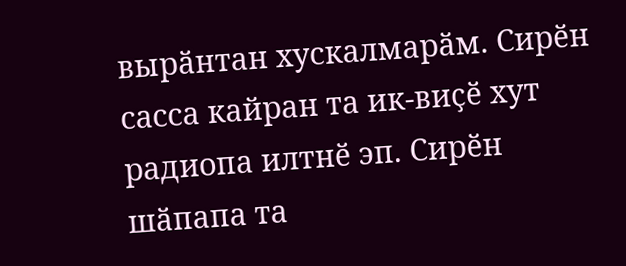вырӑнтан хускалмарӑм. Сирӗн сасса кайран та ик-виҫӗ хут радиопа илтнӗ эп. Сирӗн шӑпапа та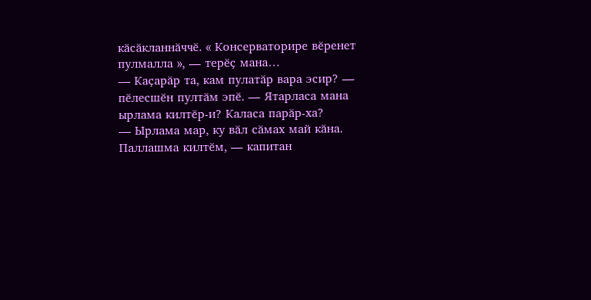кӑсӑкланнӑччӗ. « Консерваторире вӗренет пулмалла », ― терӗҫ мана…
— Каҫарӑр та, кам пулатӑр вара эсир? — пӗлесшӗн пултӑм эпӗ. ― Ятарласа мана ырлама килтӗр-и? Каласа парӑр-ха?
— Ырлама мар, ку вӑл сӑмах май кӑна. Паллашма килтӗм, ― капитан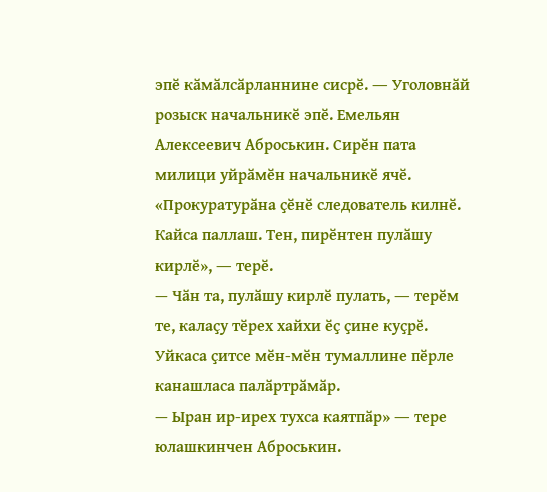эпӗ кӑмӑлсӑрланнине сисрӗ. ― Уголовнӑй розыск начальникӗ эпӗ. Емельян Алексеевич Аброськин. Сирӗн пата милици уйрӑмӗн начальникӗ ячӗ. «Прокуратурӑна ҫӗнӗ следователь килнӗ. Кайса паллаш. Тен, пирӗнтен пулӑшу кирлӗ», ― терӗ.
— Чӑн та, пулӑшу кирлӗ пулать, ― терӗм те, калаҫу тӗрех хайхи ӗҫ ҫине куҫрӗ. Уйкаса ҫитсе мӗн-мӗн тумаллине пӗрле канашласа палӑртрӑмӑр.
— Ыран ир-ирех тухса каятпӑр» ― тере юлашкинчен Аброськин.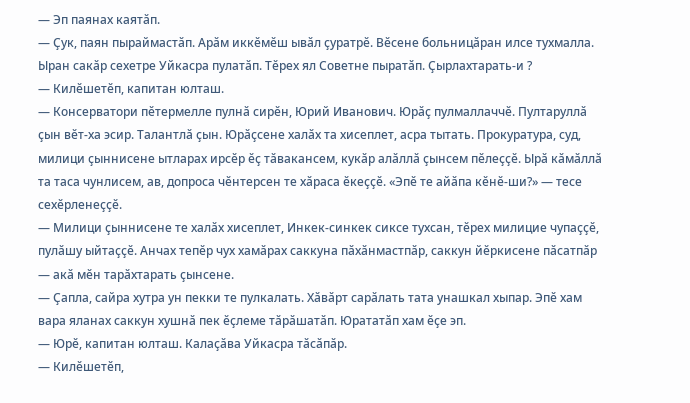— Эп паянах каятӑп.
— Ҫук, паян пыраймастӑп. Арӑм иккӗмӗш ывӑл ҫуратрӗ. Вӗсене больницӑран илсе тухмалла. Ыран сакӑр сехетре Уйкасра пулатӑп. Тӗрех ял Советне пыратӑп. Ҫырлахтарать-и ?
— Килӗшетӗп, капитан юлташ.
— Консерватори пӗтермелле пулнӑ сирӗн, Юрий Иванович. Юрӑҫ пулмаллаччӗ. Пултаруллӑ ҫын вӗт-ха эсир. Талантлӑ ҫын. Юрӑҫсене халӑх та хисеплет, асра тытать. Прокуратура, суд, милици ҫыннисене ытларах ирсӗр ӗҫ тӑвакансем, кукӑр алӑллӑ ҫынсем пӗлеҫҫӗ. Ырӑ кӑмӑллӑ та таса чунлисем, ав, допроса чӗнтерсен те хӑраса ӗкеҫҫӗ. «Эпӗ те айӑпа кӗнӗ-ши?» — тесе сехӗрленеҫҫӗ.
— Милици ҫыннисене те халӑх хисеплет, Инкек-синкек сиксе тухсан, тӗрех милицие чупаҫҫӗ, пулӑшу ыйтаҫҫӗ. Анчах тепӗр чух хамӑрах саккуна пӑхӑнмастпӑр, саккун йӗркисене пӑсатпӑр — акӑ мӗн тарӑхтарать ҫынсене.
— Ҫапла, сайра хутра ун пекки те пулкалать. Хӑвӑрт сарӑлать тата унашкал хыпар. Эпӗ хам вара яланах саккун хушнӑ пек ӗҫлеме тӑрӑшатӑп. Юрататӑп хам ӗҫе эп.
— Юрӗ, капитан юлташ. Калаҫӑва Уйкасра тӑсӑпӑр.
— Килӗшетӗп,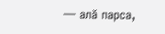― алӑ парса,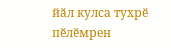йӑл кулса тухрӗ пӗлӗмрен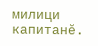милици капитанӗ.